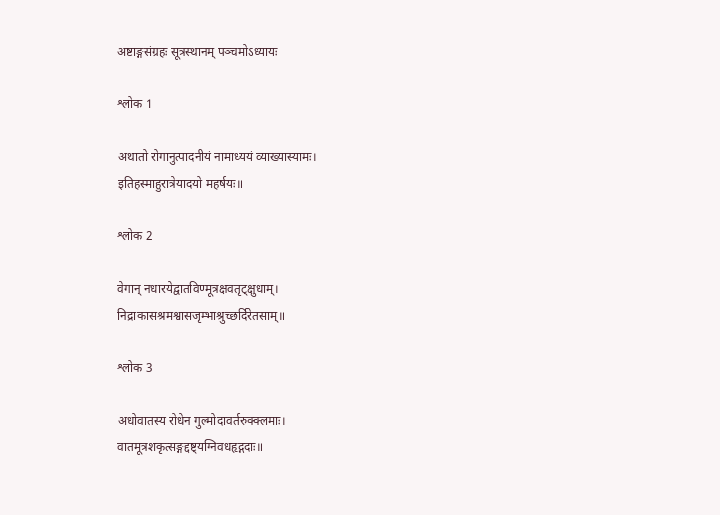अष्टाङ्गसंग्रहः सूत्रस्थानम् पञ्चमोऽध्यायः

श्लोक 1

अथातो रोगानुत्पादनीयं नामाध्ययं व्याख्यास्यामः।
इतिहस्माहुरात्रेयादयो महर्षयः॥

श्लोक 2

वेगान् नधारयेद्वातविण्मूत्रक्षवतृट्क्षुधाम्।
निद्राकासश्रमश्वासजृम्भाश्रुच्छर्दिरेतसाम्॥

श्लोक 3

अधोवातस्य रोधेन गुल्मोदावर्तरुक्क्लमाः।
वातमूत्रशकृत्सङ्गद्दष्ट्यग्निवधहृद्गदाः॥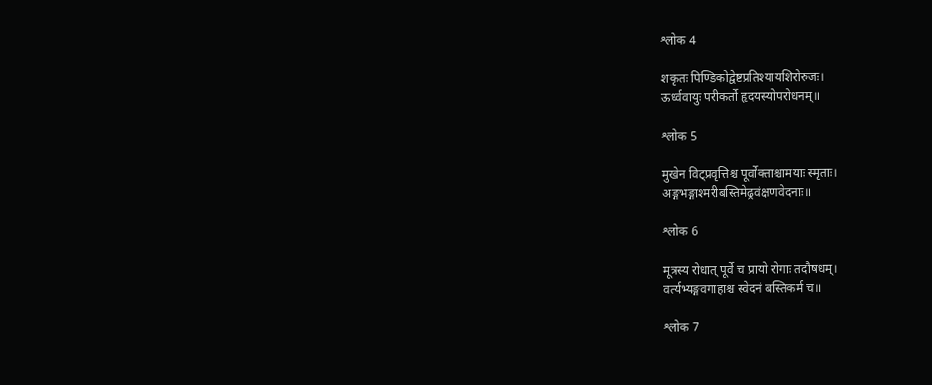श्लोक 4

शकृतः पिण्डिकोद्वेष्टप्रतिश्यायशिरोरुजः।
ऊर्ध्ववायुः परीकर्तो हृदयस्योपरोधनम्॥

श्लोक 5

मुखेन विट्प्रवृत्तिश्च पूर्वोक्ताश्चामयाः स्मृताः।
अङ्गभङ्गाश्मरीबस्तिमेढ्रवंक्षणवेदनाः॥

श्लोक 6

मूत्रस्य रोधात् पूर्वे च प्रायो रोगाः तदौषधम्।
वर्त्यभ्यङ्गवगाहाश्च स्वेदनं बस्तिकर्म च॥

श्लोक 7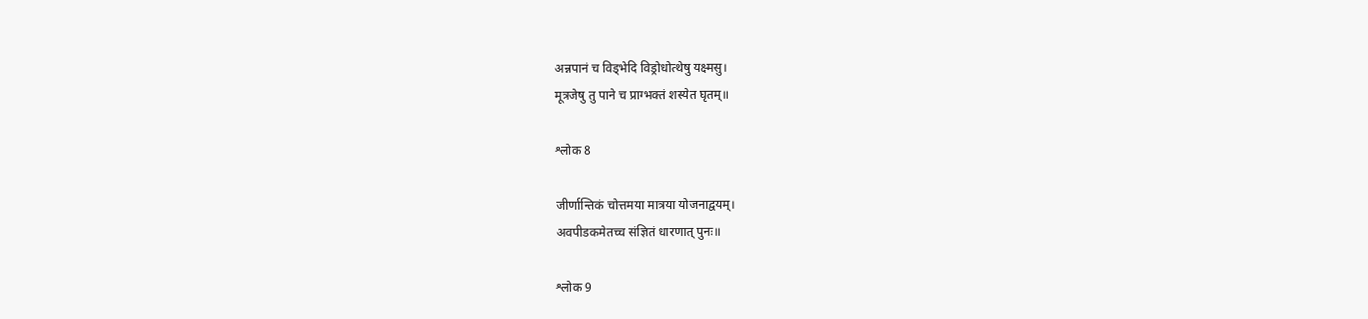अन्नपानं च विड्भेदि विड्रोधोत्थेषु यक्ष्मसु।
मूत्रजेषु तु पाने च प्राग्भक्तं शस्येत घृतम्॥

श्लोक 8

जीर्णान्तिकं चोत्तमया मात्रया योजनाद्वयम्।
अवपीडकमेतच्च संज्ञितं धारणात् पुनः॥

श्लोक 9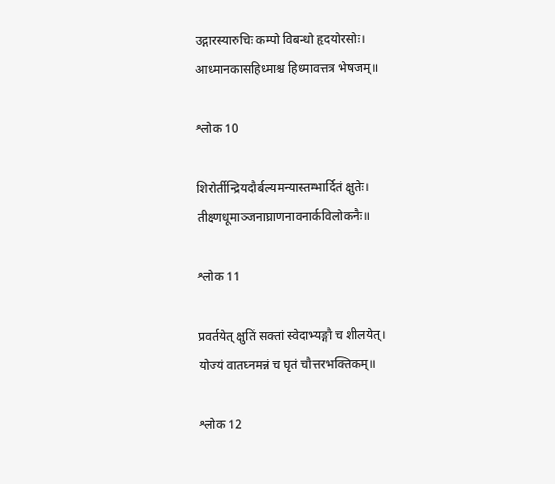उद्गारस्यारुचिः कम्पो विबन्धो हृदयोरसोः।
आध्मानकासहिध्माश्च हिध्मावत्तत्र भेषजम्॥

श्लोक 10

शिरोर्तीन्द्रियदौर्बल्यमन्यास्तम्भार्दितं क्षुतेः।
तीक्ष्णधूमाञ्जनाघ्राणनावनार्कविलोकनैः॥

श्लोक 11

प्रवर्तयेत् क्षुतिं सक्तां स्वेदाभ्यङ्गौ च शीलयेत्।
योज्यं वातघ्नमन्नं च घृतं चौत्तरभक्तिकम्॥

श्लोक 12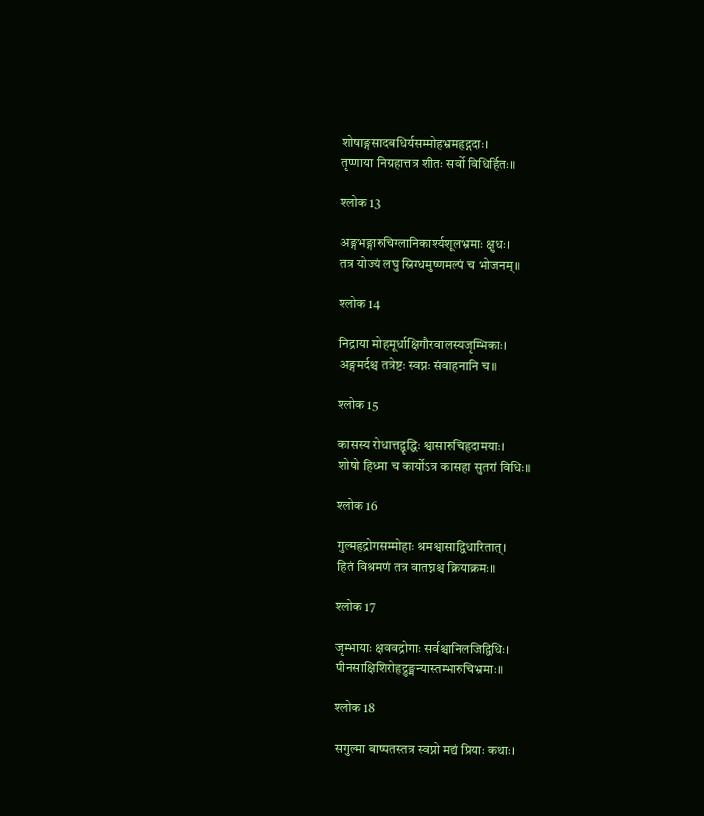शोषाङ्गसादबधिर्यसम्मोहभ्रमहृद्गदाः।
तृप्णाया निग्रहात्तत्र शीतः सर्वो विधिर्हितः॥

श्लोक 13

अङ्गभङ्गारुचिग्लानिकार्श्यशूलभ्रमाः क्षुधः।
तत्र योज्यं लघु स्निग्धमुष्णमल्पं च भोजनम्॥

श्लोक 14

निद्राया मोहमूर्धाक्षिगौरवालस्यजृम्भिकाः।
अङ्गमर्दश्च तत्रेष्टः स्वप्नः संवाहनानि च॥

श्लोक 15

कासस्य रोधात्तद्वृद्धिः श्वासारुचिहृदामयाः।
शोषो हिध्मा च कार्योऽत्र कासहा सुतरां विधिः॥

श्लोक 16

गुल्महृद्रोगसम्मोहाः श्रमश्वासाद्विधारितात्।
हितं विश्रमणं तत्र वातघ्नश्च क्रियाक्रमः॥

श्लोक 17

जृम्भायाः क्षववद्रोगाः सर्वश्चानिलजिद्विधिः।
पीनसाक्षिशिरोहृद्रुङ्मन्यास्तम्भारुचिभ्रमाः॥

श्लोक 18

सगुल्मा बाष्पतस्तत्र स्वप्नो मद्यं प्रियाः कथाः।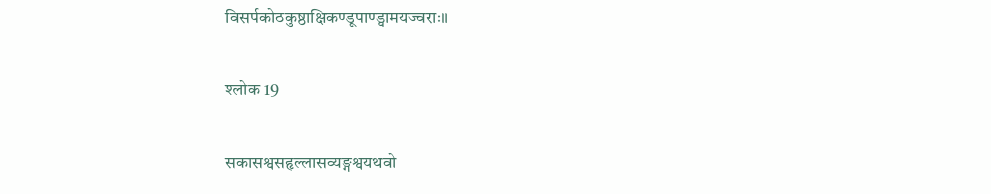विसर्पकोठकुष्ठाक्षिकण्डूपाण्ड्वामयज्वराः॥

श्लोक 19

सकासश्वसहृल्लासव्यङ्गश्वयथवो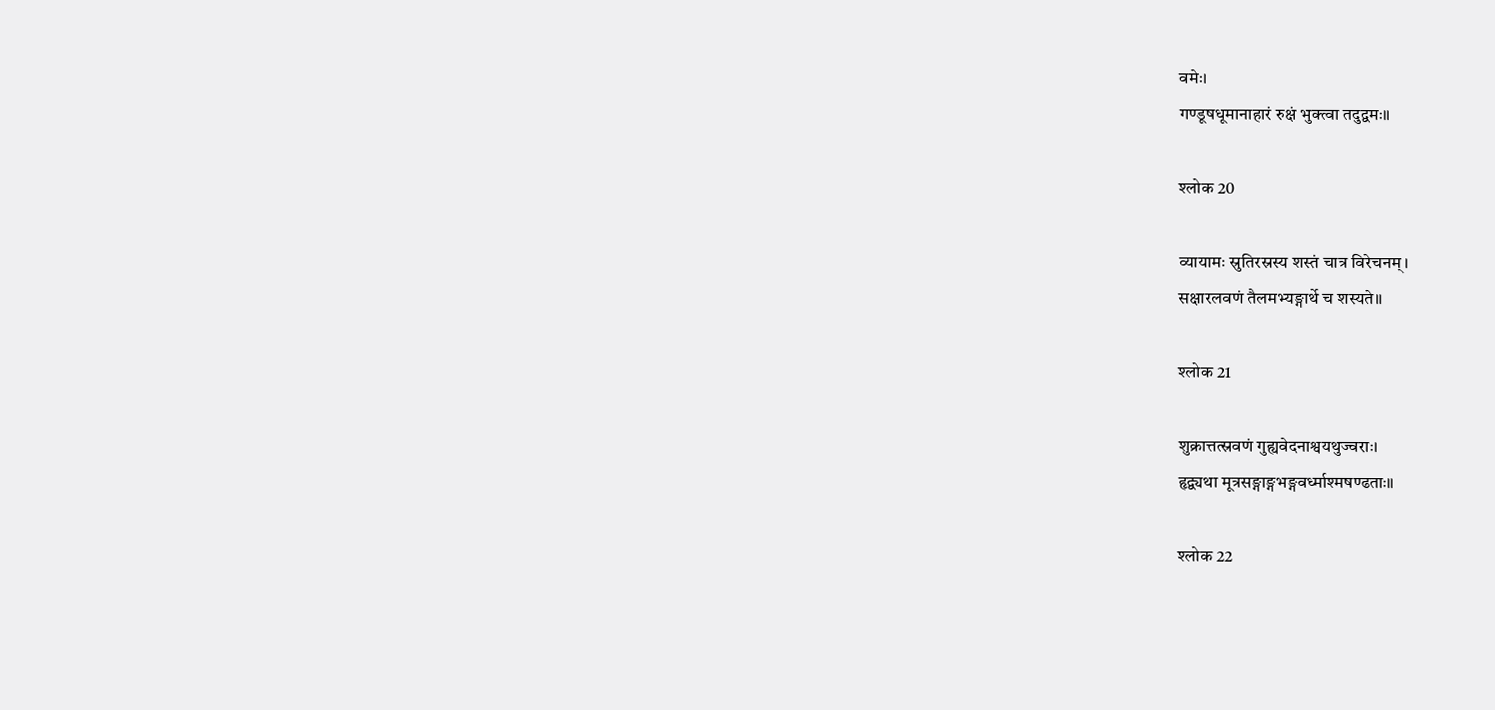वमेः।
गण्डूषधूमानाहारं रुक्षं भुक्त्वा तदुद्वमः॥

श्लोक 20

व्यायामः स्रुतिरस्रस्य शस्तं चात्र विरेचनम्।
सक्षारलवणं तैलमभ्यङ्गार्थे च शस्यते॥

श्लोक 21

शुक्रात्तत्स्रवणं गुह्यवेदनाश्वयथुज्वराः।
हृद्व्यथा मूत्रसङ्गाङ्गभङ्गवर्ध्माश्मषण्ढताः॥

श्लोक 22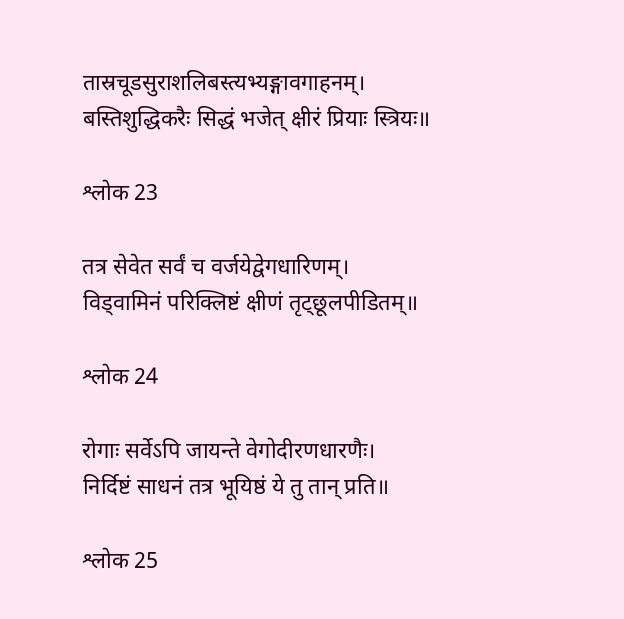तास्रचूडसुराशलिबस्त्यभ्यङ्गावगाहनम्।
बस्तिशुद्धिकरैः सिद्धं भजेत् क्षीरं प्रियाः स्त्रियः॥

श्लोक 23

तत्र सेवेत सर्वं च वर्जयेद्वेगधारिणम्।
विड्वामिनं परिक्लिष्टं क्षीणं तृट्छूलपीडितम्॥

श्लोक 24

रोगाः सर्वेऽपि जायन्ते वेगोदीरणधारणैः।
निर्दिष्टं साधनं तत्र भूयिष्ठं ये तु तान् प्रति॥

श्लोक 25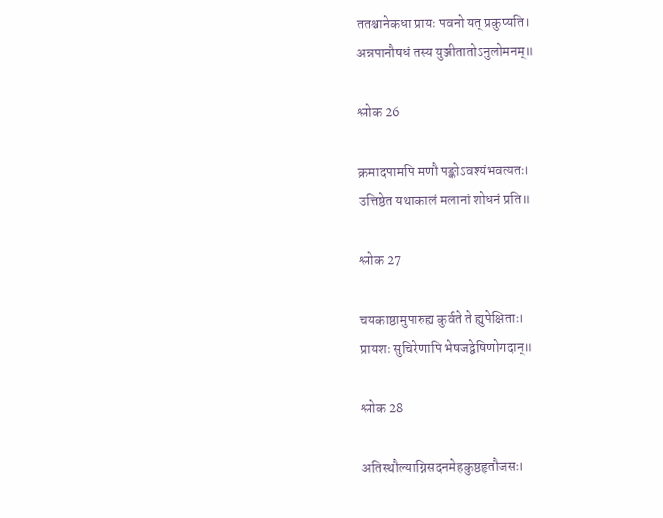ततश्चानेकधा प्रायः पवनो यत् प्रकुप्यति।
अन्नपानौषधं तस्य युञ्जीतातोऽनुलोमनम्॥

श्लोक 26

क्रमादपामपि मणौ पङ्कोऽवश्यंभवत्यतः।
उत्तिष्ठेत यथाकालं मलानां शोधनं प्रति॥

श्लोक 27

चयकाष्ठामुपारुह्य कुर्वते ते ह्युपेक्षिताः।
प्रायशः सुचिरेणापि भेषजद्वेषिणोगदान्॥

श्लोक 28

अतिस्थौल्याग्निसदनमेहकुष्ठहृतौजसः।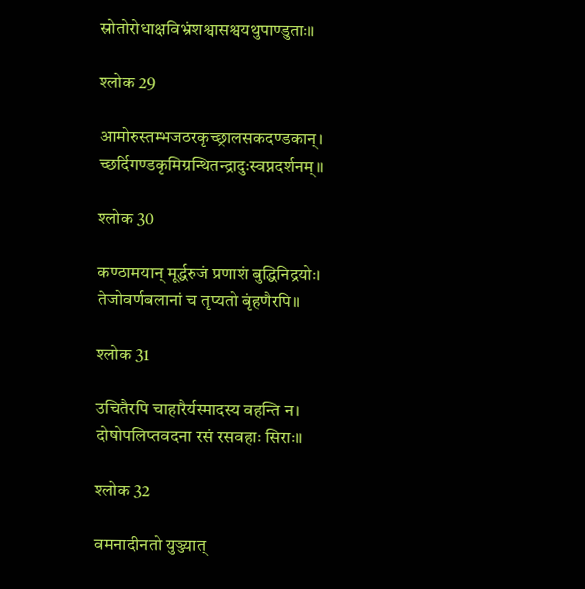स्रोतोरोधाक्षविभ्रंशश्वासश्वयथुपाण्डुताः॥

श्लोक 29

आमोरुस्तम्भजठरकृच्छ्रालसकदण्डकान्।
च्छर्दिगण्डकृमिग्रन्थितन्द्रादुःस्वप्नदर्शनम्॥

श्लोक 30

कण्ठामयान् मूर्द्धरुजं प्रणाशं बुद्धिनिद्रयोः।
तेजोवर्णबलानां च तृप्यतो बृंहणैरपि॥

श्लोक 31

उचितैरपि चाहारैर्यस्मादस्य वहन्ति न।
दोषोपलिप्तवदना रसं रसवहाः सिराः॥

श्लोक 32

वमनादीनतो युञ्ज्यात्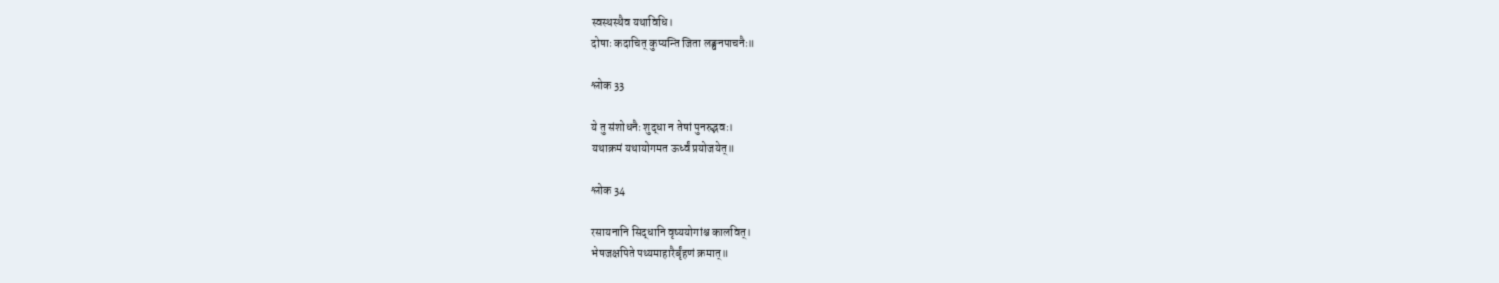स्वस्थस्थैव यथाविधि।
दोषाः कदाचित् कुप्यन्ति जिता लङ्घनपाचनैः॥

श्लोक 33

ये तु संशोधनैः शुद्धा न तेषां पुनरुद्भवः।
यथाक्रमं यथायोगमत ऊर्ध्वं प्रयोजयेत्॥

श्लोक 34

रसायनानि सिद्धानि वृष्ययोगांश्च कालवित्।
भेषजक्षपिते पथ्यमाहारैर्बृंहणं क्रमात्॥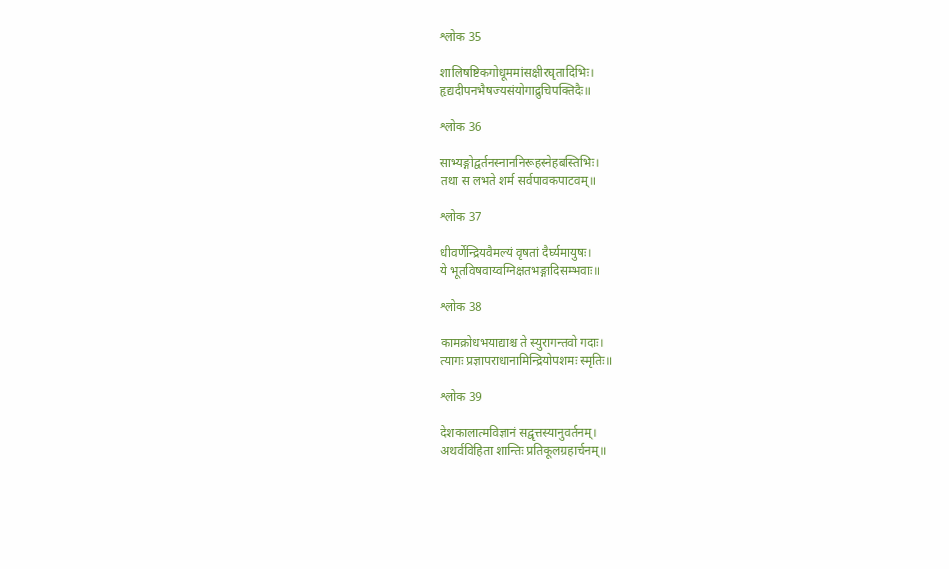श्लोक 35

शालिषष्टिकगोधूममांसक्षीरघृतादिभिः।
हृद्यदीपनभैषज्यसंयोगाद्रुचिपक्तिदैः॥

श्लोक 36

साभ्यङ्गोद्वर्तनस्नाननिरूहस्नेहबस्तिभिः।
तथा स लभते शर्म सर्वपावकपाटवम्॥

श्लोक 37

धीवर्णेन्द्रियवैमल्यं वृषतां दैर्घ्यमायुषः।
ये भूतविषवाय्वग्निक्षतभङ्गादिसम्भवाः॥

श्लोक 38

कामक्रोधभयाद्याश्च ते स्युरागन्तवो गदाः।
त्यागः प्रज्ञापराधानामिन्द्रियोपशमः स्मृतिः॥

श्लोक 39

देशकालात्मविज्ञानं सद्वृत्तस्यानुवर्तनम्।
अथर्वविहिता शान्तिः प्रतिकूलग्रहार्चनम्॥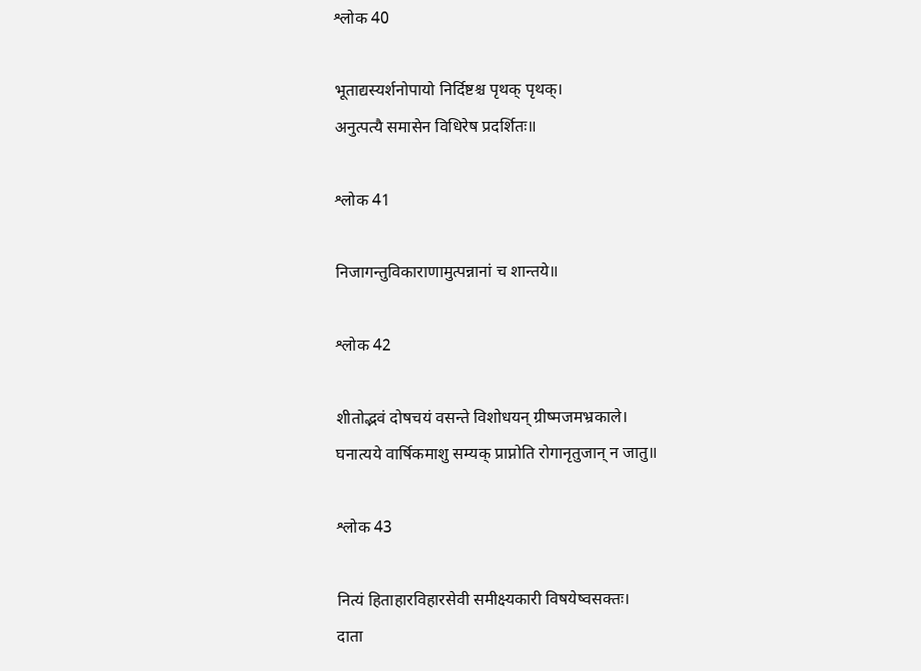श्लोक 40

भूताद्यस्यर्शनोपायो निर्दिष्टश्च पृथक् पृथक्।
अनुत्पत्यै समासेन विधिरेष प्रदर्शितः॥

श्लोक 41

निजागन्तुविकाराणामुत्पन्नानां च शान्तये॥

श्लोक 42

शीतोद्भवं दोषचयं वसन्ते विशोधयन् ग्रीष्मजमभ्रकाले।
घनात्यये वार्षिकमाशु सम्यक् प्राप्नोति रोगानृतुजान् न जातु॥

श्लोक 43

नित्यं हिताहारविहारसेवी समीक्ष्यकारी विषयेष्वसक्तः।
दाता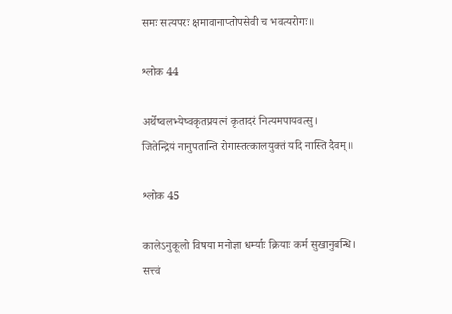समः सत्यपरः क्षमावानाप्तोपसेवी च भवत्यरोगः॥

श्लोक 44

अर्थेष्वलभ्येष्वकृतप्रयत्नं कृतादरं नित्यमपायवत्सु।
जितेन्द्रियं नानुपतान्ति रोगास्तत्कालयुक्तं यदि नास्ति दैवम्॥

श्लोक 45

कालेऽनुकूलो विषया मनोज्ञा धर्म्याः क्रियाः कर्म सुखानुबन्धि।
सत्त्वं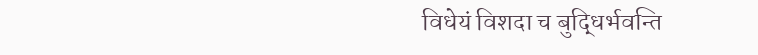विधेयं विशदा च बुद्धिर्भवन्ति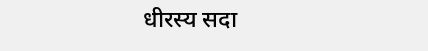धीरस्य सदा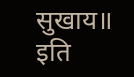सुखाय॥
इति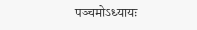पञ्चमोऽध्यायः